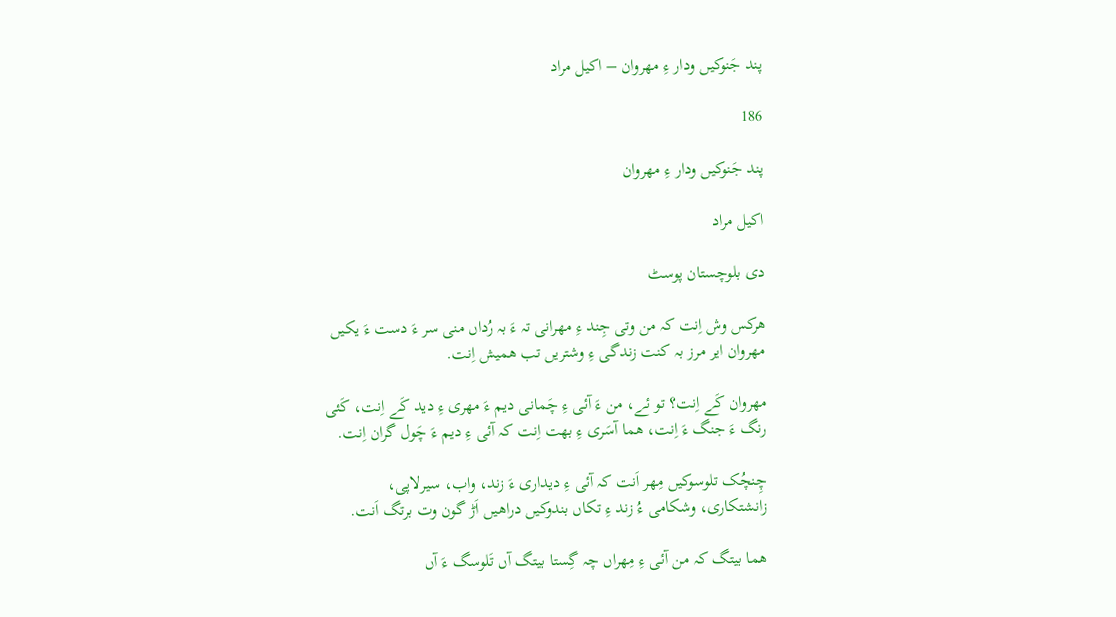پند جَنوکیں ودار ءِ مھروان – اکیل مراد

186

پند جَنوکیں ودار ءِ مھروان

اکیل مراد

دی بلوچستان پوسٹ

ھرکس وش اِنت کہ من وتی جِند ءِ مھرانی تہ ءَ بہ رُداں منی سر ءَ دست ءَ یکیں مھروان ایر مرز بہ کنت زندگی ءِ وشتریں تب ھمیش اِنت.

مھروان کَے اِنت؟ تو ئے، من ءَ آئی ءِ چَمانی دیم ءَ مھری ءِ دید کَے اِنت، کَئی رنگ ءَ جنگ ءَ اِنت، ھما آسَری ءِ بھت اِنت کہ آئی ءِ دیم ءَ چَول گران اِنت.

چِنچُک تلوسوکیں مِھر اَنت کہ آئی ءِ دیداری ءَ زند، واب، سیرلاپی، زانشتکاری، وشکامی ءُ زند ءِ تکاں بندوکیں دراھیں اَڑ گون وت برتگ اَنت.

ھما بیتگ کہ من آئی ءِ مِھراں چہ گِستا بیتگ آں تَلوسگ ءَ آں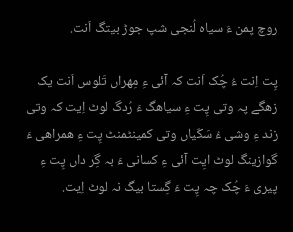روچ پمن ءَ سیاہ لُنجی شپ جوڑ بیتگ اَنت.

پِت اِنت ءُ چُک اَنت کہ آئی ءِ مِھراں تَلوس اَنت یک زھگے پہ وتی پِت ءِ سیاھگ ءَ رُدگ لوٹ اِیت کہ وتی زند ءِ وشی ءُ سَکّیاں وتی کمینٹمنٹ پِت ءِ ھمراھی ءَ گوازینگ لوٹ ایِت آئی ءِ کسانی ءَ بہ گِر داں پِت ءِ پیری ءَ چُک چہ پِت ءَ گِستا بیگ نہ لوٹ اِیت.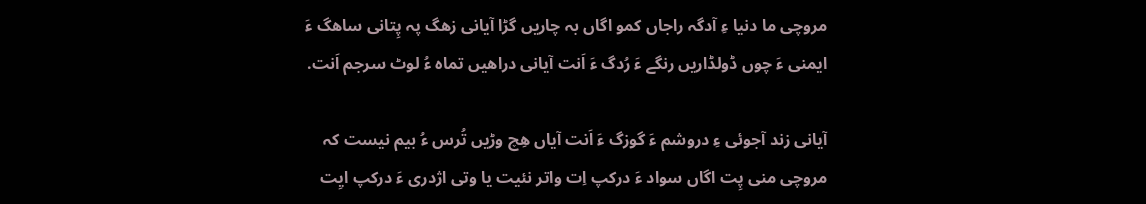مروچی ما دنیا ءِ آدگہ راجاں کمو اگاں بہ چاریں گڑا آیانی زھگ پہ پِتانی ساھگ ءَ ایمنی ءَ چوں ڈولڈاریں رنگے ءَ رُدگ ءَ اَنت آیانی دراھیں تماہ ءُ لوٹ سرجم اَنت.

آیانی زند آجوئی ءِ دروشم ءَ گوزگ ءَ اَنت آیاں ھِچ وڑیں تُرس ءُ بیم نیست کہ مروچی منی پِت اگاں سواد ءَ درکپ اِت واتر نئیت یا وتی اژدری ءَ درکپ ایِت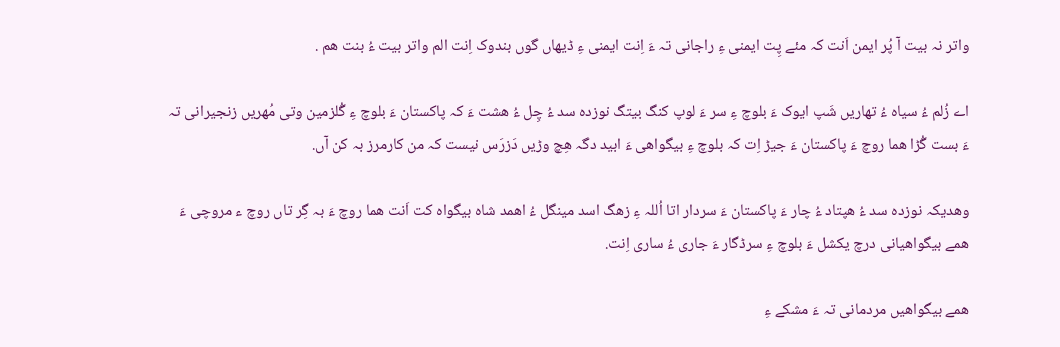واتر نہ بیت آ پُر ایمن اَنت کہ مئے پِت ایمنی ءِ راجانی تہ ءَ اِنت ایمنی ءِ ڈیھاں گوں بندوک اِنت الم واتر بیت ءُ بنت ھم .

اے زُلم ءُ سیاہ ءُ تھاریں شَپ ایوک ءَ بلوچ ءِ سر ءَ لوپ کنگ بیتگ نوزدہ سد ءُ چِل ءُ ھشت ءَ کہ پاکستان ءَ بلوچ ءِ گُلزمین وتی مُھریں زنجیرانی تہ ءَ بست گُڑا ھما روچ ءَ پاکستان ءَ جیڑ اِت کہ بلوچ ءِ بیگواھی ءَ ابید دگہ ھِچ وڑیں دَزرَس نیست کہ من کارمرز بہ کن آں.

وھدیکہ نوزدہ سد ءُ ھپتاد ءُ چار ءَ پاکستان ءَ سردار اتا اُللہ ءِ زھگ اسد مینگل ءُ اھمد شاہ بیگواہ کت اَنت ھما روچ ءَ بہ گِر تاں روچ ء مروچی ءَ ھمے بیگواھیانی درچ یکشل ءَ بلوچ ءِ سرڈگار ءَ جاری ءُ ساری اِنت.

ھمے بیگواھیں مردمانی تہ ءَ مشکے ءِ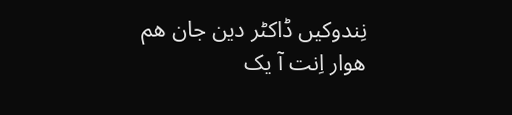نِندوکیں ڈاکٹر دین جان ھم ھوار اِنت آ یک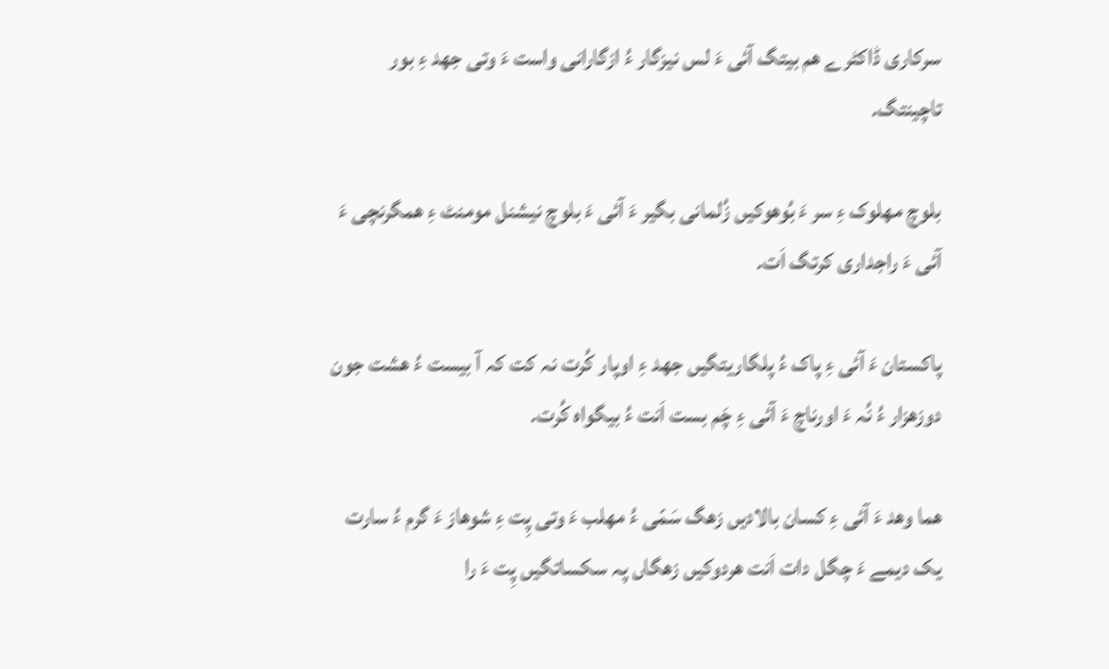سرکاری ڈاکٹرے ھم بیتگ آئی ءَ لس نیزگار ءُ ازگارانی واست ءَ وتی جھد ءِ بور تاچینتگ.

بلوچ مھلوک ءِ سر ءَ بُوھوکیں زُلمانی بگیر ءَ آئی ءَ بلوچ نیشنل مومنٹ ءِ ھمگرنچی ءَ آئی ءَ راجداری کرتگ اَت.

پاکستان ءَ آئی ءِ پاک ءُ پلگاریتگیں جھد ءِ اوپار کُرت نہ کت کہ آ بیست ءُ ھشت جون دوزھزار ءُ نُہ ءَ اورناچ ءَ آئی ءِ چَم بست اَنت ءُ بیگواہ کُرت.

ھما وھد ءَ آئی ءِ کسان بالادیں زھگ سَمّی ءُ مھلب ءَ وتی پِت ءِ شوھاز ءَ گرم ءُ سارت یک دیمے ءَ چگل دات اَنت ھردوکیں زھگاں پہ سکساتگیں پِت ءَ را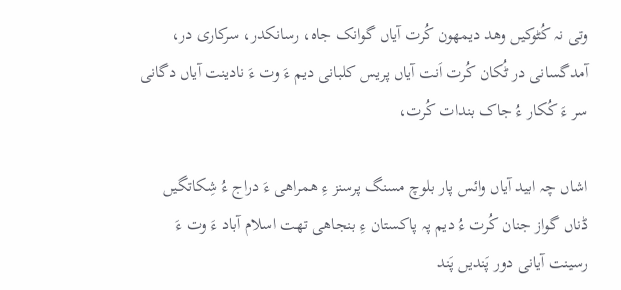وتی نہ کُٹوکیں وھد دیمھون کُرت آیاں گوانک جاہ، رسانکدر، سرکاری در، آمدگسانی در ٹُکان کُرت اَنت آیاں پریس کلبانی دیم ءَ وت ءَ نادینت آیاں دگانی سر ءَ کُکار ءُ جاک بندات کُرت،

اشاں چہ ابید آیاں وائس پار بلوچ مسنگ پرسنز ءِ ھمراھی ءَ دراج ءُ شِکاتگیں ڈناں گواز جنان کُرت ءُ دیم پہ پاکستان ءِ بنجاھی تھت اسلام آباد ءَ وت ءَ رسینت آیانی دور پَندیں پَند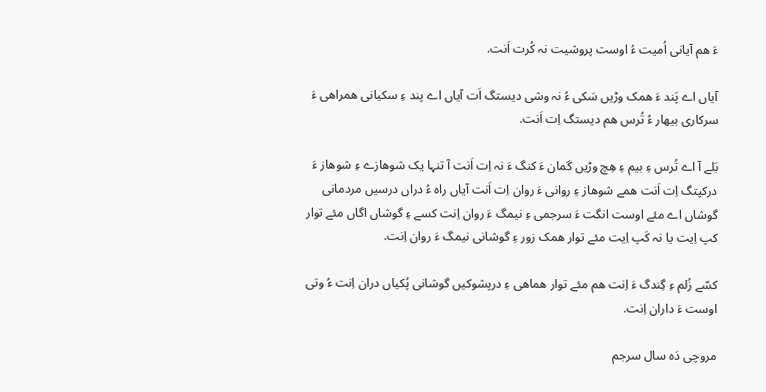ءَ ھم آیانی اُمیت ءُ اوست پروشیت نہ کُرت اَنت.

آیاں اے پَند ءَ ھمک وڑیں سَکی ءُ نہ وشی دیستگ اَت آیاں اے پند ءِ سکیانی ھمراھی ءَ سرکاری بیھار ءُ تُرس ھم دیستگ اِت اَنت.

بَلے آ اے تُرس ءِ بیم ءِ ھِچ وڑیں گمان ءَ کنگ ءَ نہ اِت اَنت آ تنہا یک شوھازے ءِ شوھاز ءَ درکپتگ اِت اَنت ھمے شوھاز ءِ روانی ءَ روان اِت اَنت آیاں راہ ءُ دراں درسیں مردمانی گوشاں اے مئے اوست انگت ءَ سرجمی ءِ نیمگ ءَ روان اِنت کسے ءِ گوشاں اگاں مئے توار کپ اِیت یا نہ کَپ اِیت مئے توار ھمک زور ءِ گوشانی نیمگ ءَ روان اِنت.

کسّے زُلم ءِ گِندگ ءَ اِنت ھم مئے توار ھماھی ءِ درپشوکیں گوشانی پُکیاں دران اِنت ءُ وتی اوست ءَ داران اِنت.

مروچی دَہ سال سرجم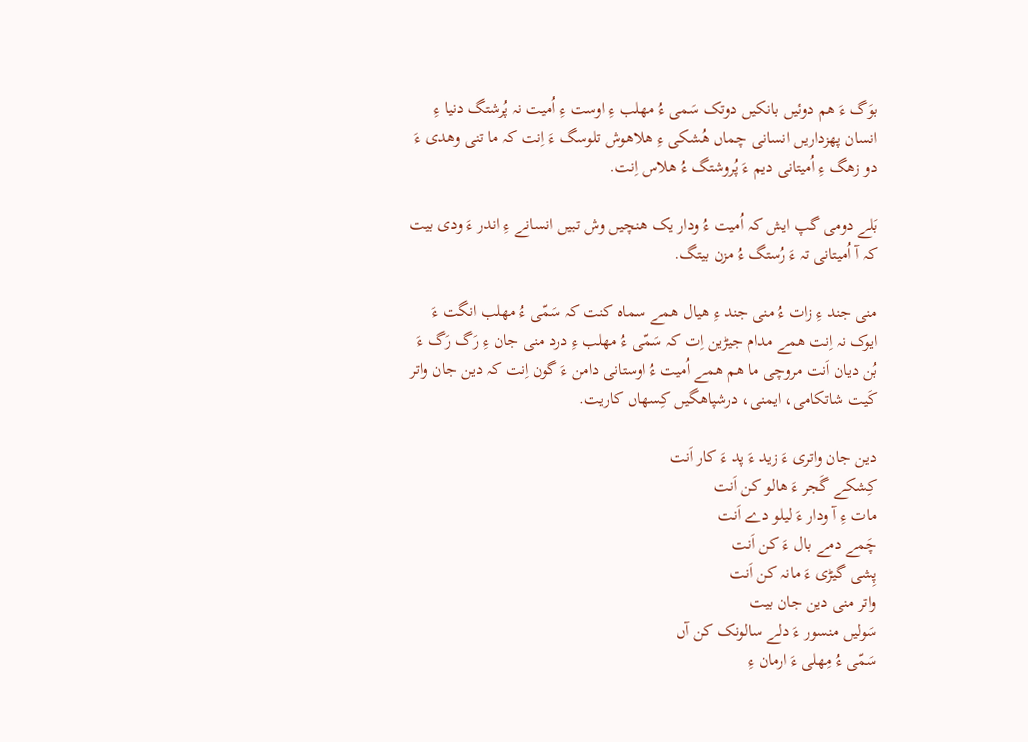بوَگ ءَ ھم دوئیں بانکیں دوتک سَمی ءُ مھلب ءِ اوست ءِ اُمیت نہ پُرشتگ دنیا ءِ انسان پھزداریں انسانی چماں ھُشکی ءِ ھلاھوش تلوسگ ءَ اِنت کہ ما تنی وھدی ءَ دو زھگ ءِ اُمیتانی دیم ءَ پُروشتگ ءُ ھلاس اِنت.

بَلے دومی گپ ایش کہ اُمیت ءُ ودار یک ھنچیں وش تبیں انسانے ءِ اندر ءَ ودی بیت کہ آ اُمیتانی تہ ءَ رُستگ ءُ مزن بیتگ.

منی جند ءِ زات ءُ منی جند ءِ ھیال ھمے سماہ کنت کہ سَمّی ءُ مھلب انگت ءَ ایوک نہ اِنت ھمے مدام جیڑین اِت کہ سَمّی ءُ مھلب ءِ درد منی جان ءِ رَگ رَگ ءَ بُن دیان اَنت مروچی ما ھم ھمے اُمیت ءُ اوستانی دامن ءَ گون اِنت کہ دین جان واتر کَیت شاتکامی، ایمنی، درشپاھگیں کِسھاں کاریت.

دین جان واتری ءَ زید ءَ پد ءَ کار اَنت
کِشکے گَجر ءَ ھالو کن اَنت
مات ءِ آ ودار ءَ لیلو دے اَنت
چَمے دمے بال ءَ کن اَنت
پِشی گیڑی ءَ مانہ کن اَنت
واتر منی دین جان بیت
سَولیں منسور ءَ دلے سالونک کن آں
سَمّی ءُ مِھلی ءَ ارمان ءِ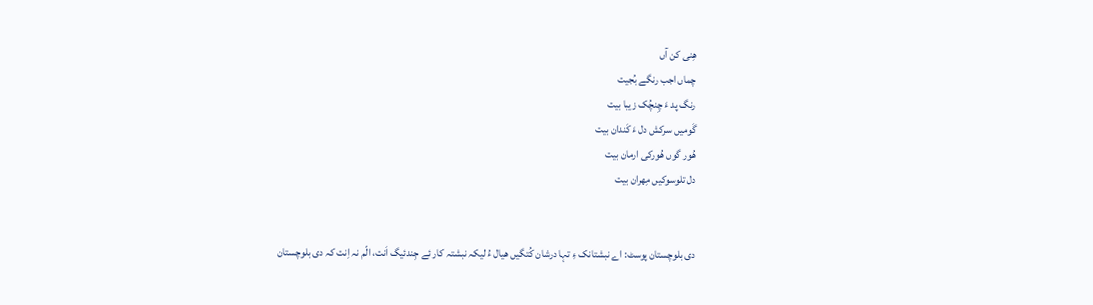ھِنی کن آں
چماں اجب رنگے بُجیت
رنگ پد ءَ چِنچُک زیبا بیت
گَومیں سرکش دل ءَ کَندان بیت
ھُور گوں ھُورکی ارمان بیت
دل تلوسوکیں مِھران بیت


دی بلوچستان پوسٹ: اے نبشتانک ءِ تہا درشان کُتگیں ھیال ءُ لیکہ نبشتہ کار ئے جِندئیگ اَنت، الّم نہ اِنت کہ دی بلوچستان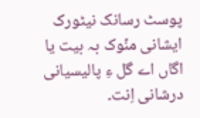پوسٹ رسانک نیٹورک ایشانی منّوک بہ بیت یا اگاں اے گل ءِ پالیسیانی درشانی اِنت۔